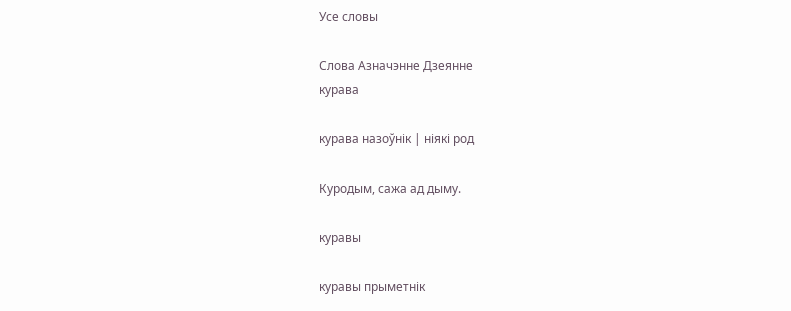Усе словы

Слова Азначэнне Дзеянне
курава

курава назоўнік | ніякі род

Куродым, сажа ад дыму.

куравы

куравы прыметнік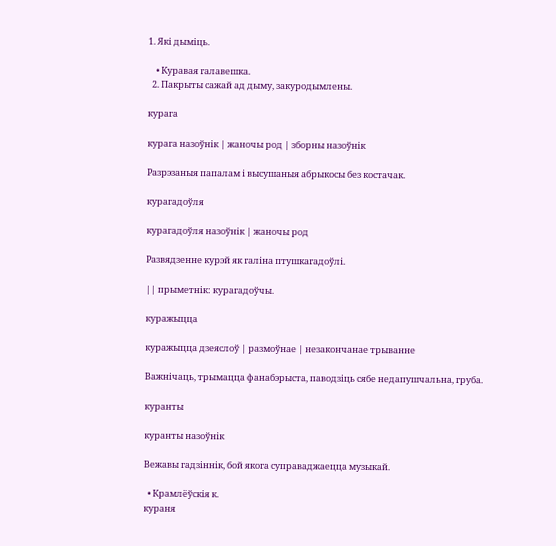1. Які дыміць.

    • Куравая галавешка.
  2. Пакрыты сажай ад дыму, закуродымлены.

курага

курага назоўнік | жаночы род | зборны назоўнік

Разрэзаныя папалам і высушаныя абрыкосы без костачак.

курагадоўля

курагадоўля назоўнік | жаночы род

Развядзенне курэй як галіна птушкагадоўлі.

|| прыметнік: курагадоўчы.

куражыцца

куражыцца дзеяслоў | размоўнае | незакончанае трыванне

Важнічаць, трымацца фанабэрыста, паводзіць сябе недапушчальна, груба.

куранты

куранты назоўнік

Вежавы гадзіннік, бой якога суправаджаецца музыкай.

  • Крамлёўскія к.
кураня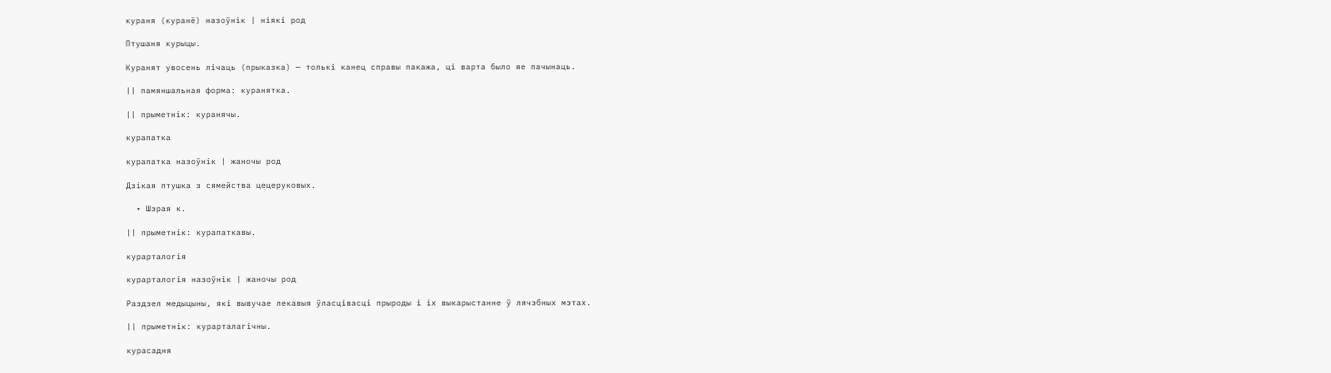кураня (куранё) назоўнік | ніякі род

Птушаня курыцы.

Куранят увосень лічаць (прыказка) — толькі канец справы пакажа, ці варта было яе пачынаць.

|| памяншальная форма: куранятка.

|| прыметнік: куранячы.

курапатка

курапатка назоўнік | жаночы род

Дзікая птушка з сямейства цецеруковых.

  • Шэрая к.

|| прыметнік: курапаткавы.

курарталогія

курарталогія назоўнік | жаночы род

Раздзел медыцыны, які вывучае лекавыя ўласцівасці прыроды і іх выкарыстанне ў лячэбных мэтах.

|| прыметнік: курарталагічны.

курасадня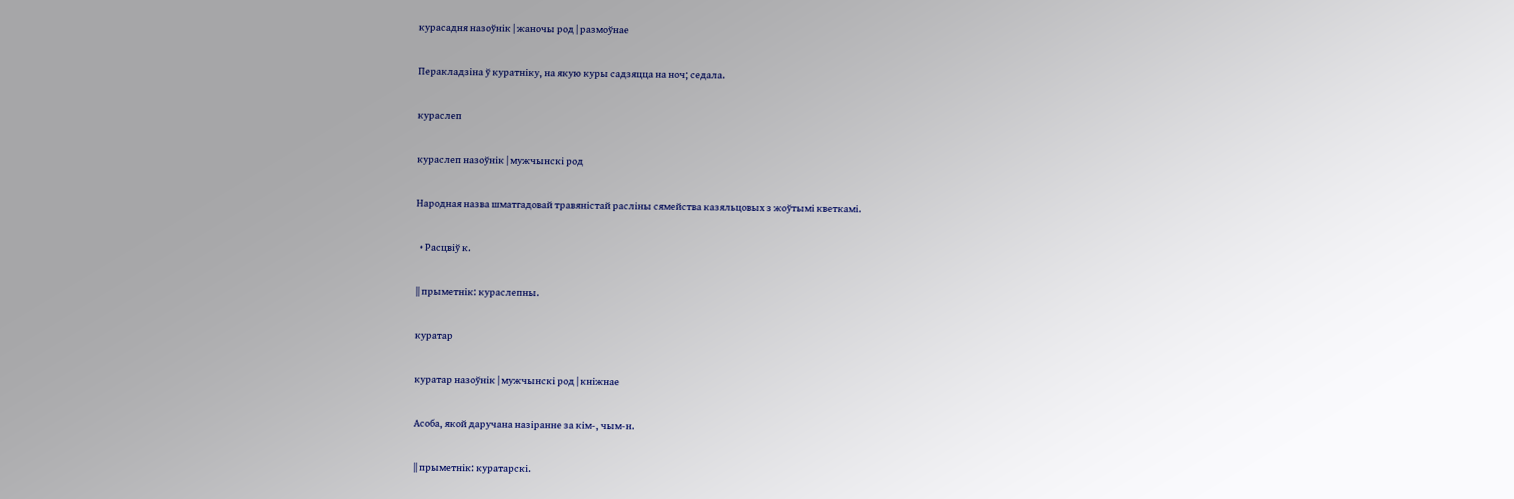курасадня назоўнік | жаночы род | размоўнае

Перакладзіна ў куратніку, на якую куры садзяцца на ноч; седала.

кураслеп

кураслеп назоўнік | мужчынскі род

Народная назва шматгадовай травяністай расліны сямейства казяльцовых з жоўтымі кветкамі.

  • Расцвіў к.

|| прыметнік: кураслепны.

куратар

куратар назоўнік | мужчынскі род | кніжнае

Асоба, якой даручана назіранне за кім-, чым-н.

|| прыметнік: куратарскі.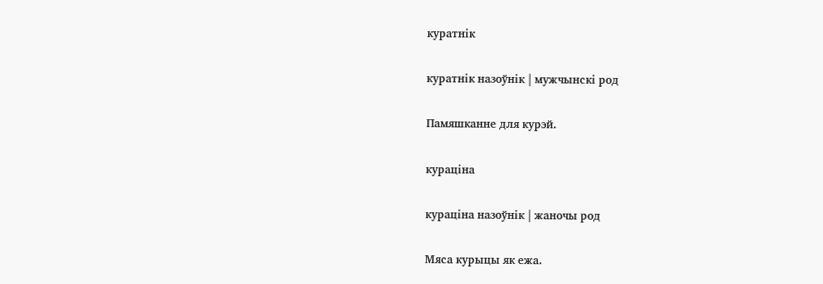куратнік

куратнік назоўнік | мужчынскі род

Памяшканне для курэй.

кураціна

кураціна назоўнік | жаночы род

Мяса курыцы як ежа.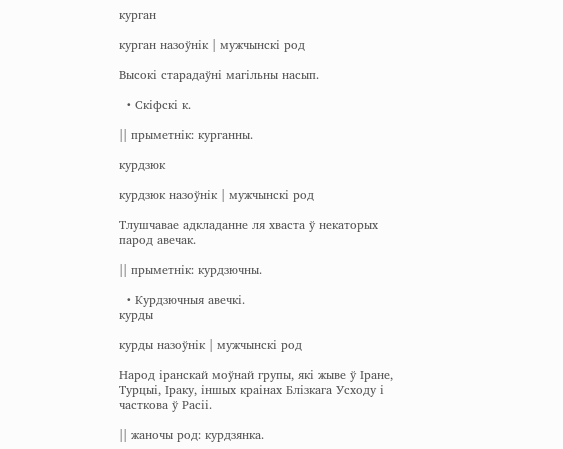курган

курган назоўнік | мужчынскі род

Высокі старадаўні магільны насып.

  • Скіфскі к.

|| прыметнік: курганны.

курдзюк

курдзюк назоўнік | мужчынскі род

Тлушчавае адкладанне ля хваста ў некаторых парод авечак.

|| прыметнік: курдзючны.

  • Курдзючныя авечкі.
курды

курды назоўнік | мужчынскі род

Народ іранскай моўнай групы, які жыве ў Іране, Турцыі, Іраку, іншых краінах Блізкага Усходу і часткова ў Расіі.

|| жаночы род: курдзянка.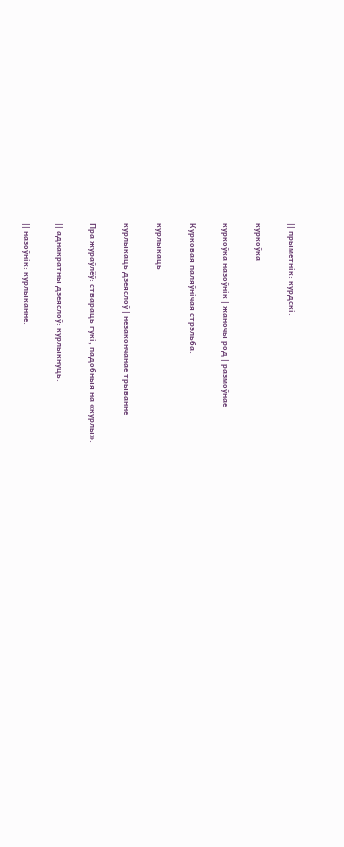|| прыметнік: курдскі.

куркоўка

куркоўка назоўнік | жаночы род | размоўнае

Курковая паляўнічая стрэльба.

курлыкаць

курлыкаць дзеяслоў | незакончанае трыванне

Пра жураўлёў: ствараць гукі, падобныя на «курлы».

|| аднакратны дзеяслоў: курлыкнуць.

|| назоўнік: курлыканне.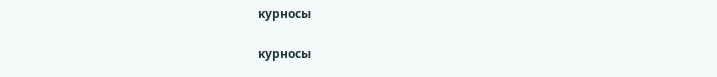курносы

курносы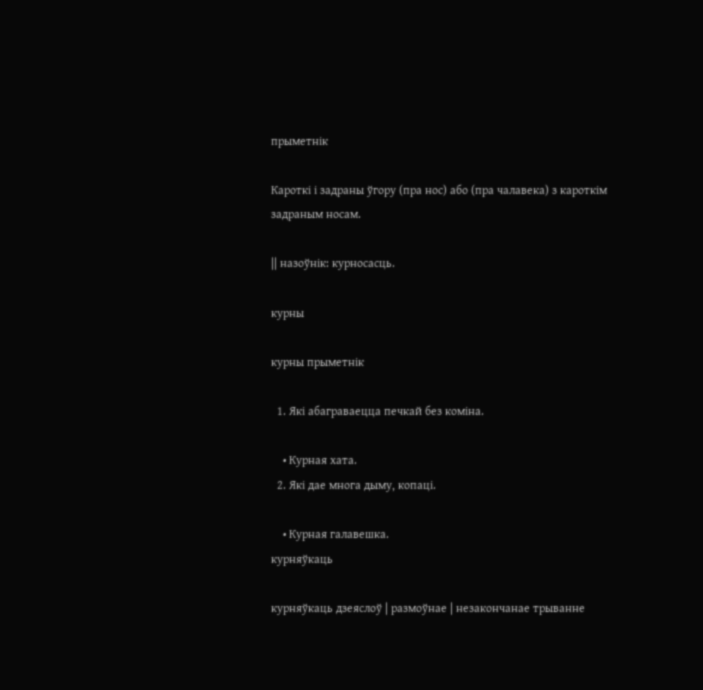прыметнік

Кароткі і задраны ўгору (пра нос) або (пра чалавека) з кароткім задраным носам.

|| назоўнік: курносасць.

курны

курны прыметнік

  1. Які абаграваецца печкай без коміна.

    • Курная хата.
  2. Які дае многа дыму, копаці.

    • Курная галавешка.
курняўкаць

курняўкаць дзеяслоў | размоўнае | незакончанае трыванне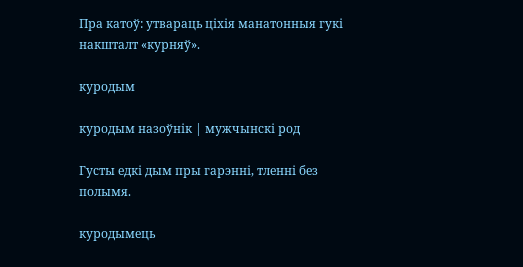Пра катоў: утвараць ціхія манатонныя гукі накшталт «курняў».

куродым

куродым назоўнік | мужчынскі род

Густы едкі дым пры гарэнні, тленні без полымя.

куродымець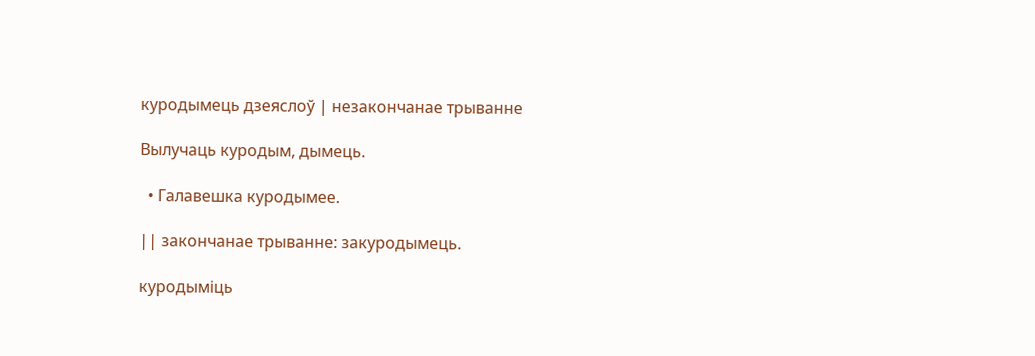куродымець дзеяслоў | незакончанае трыванне

Вылучаць куродым, дымець.

  • Галавешка куродымее.

|| закончанае трыванне: закуродымець.

куродыміць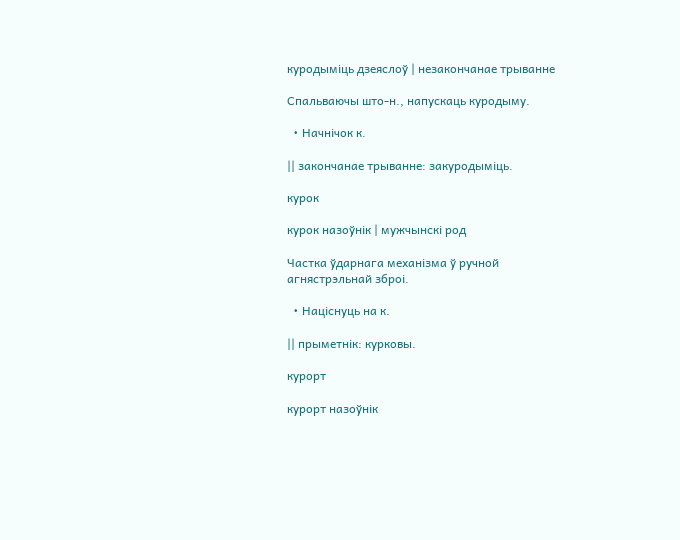куродыміць дзеяслоў | незакончанае трыванне

Спальваючы што-н., напускаць куродыму.

  • Начнічок к.

|| закончанае трыванне: закуродыміць.

курок

курок назоўнік | мужчынскі род

Частка ўдарнага механізма ў ручной агнястрэльнай зброі.

  • Націснуць на к.

|| прыметнік: курковы.

курорт

курорт назоўнік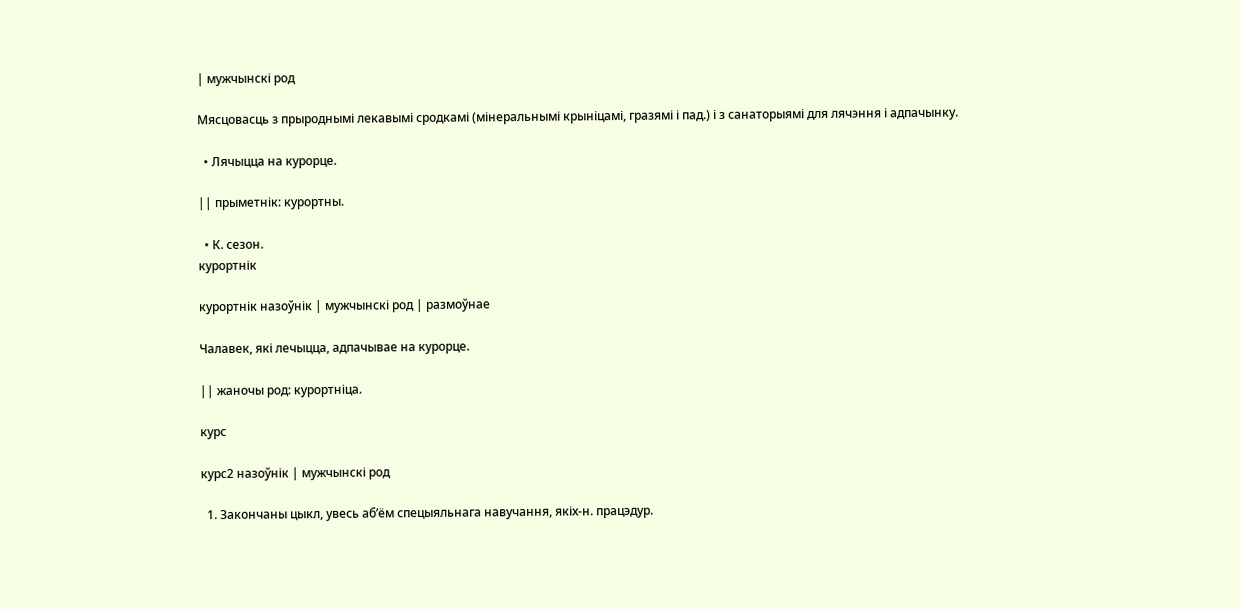| мужчынскі род

Мясцовасць з прыроднымі лекавымі сродкамі (мінеральнымі крыніцамі, гразямі і пад.) і з санаторыямі для лячэння і адпачынку.

  • Лячыцца на курорце.

|| прыметнік: курортны.

  • К. сезон.
курортнік

курортнік назоўнік | мужчынскі род | размоўнае

Чалавек, які лечыцца, адпачывае на курорце.

|| жаночы род: курортніца.

курс

курс2 назоўнік | мужчынскі род

  1. Закончаны цыкл, увесь аб’ём спецыяльнага навучання, якіх-н. працэдур.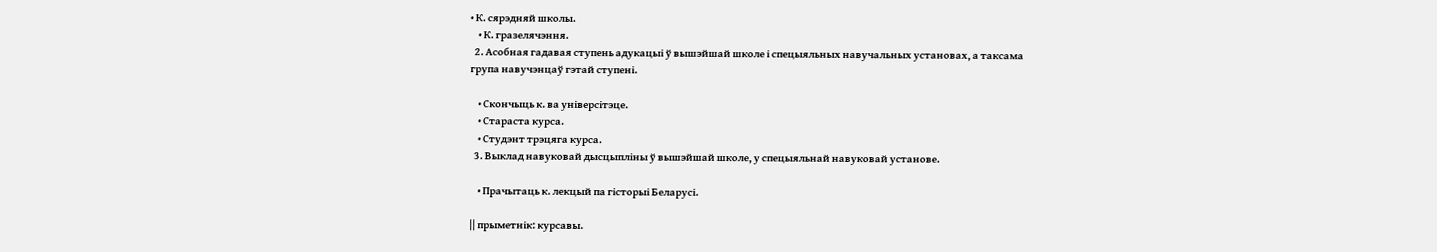• К. сярэдняй школы.
    • К. гразелячэння.
  2. Асобная гадавая ступень адукацыі ў вышэйшай школе і спецыяльных навучальных установах, а таксама група навучэнцаў гэтай ступені.

    • Скончыць к. ва універсітэце.
    • Стараста курса.
    • Студэнт трэцяга курса.
  3. Выклад навуковай дысцыпліны ў вышэйшай школе, у спецыяльнай навуковай установе.

    • Прачытаць к. лекцый па гісторыі Беларусі.

|| прыметнік: курсавы.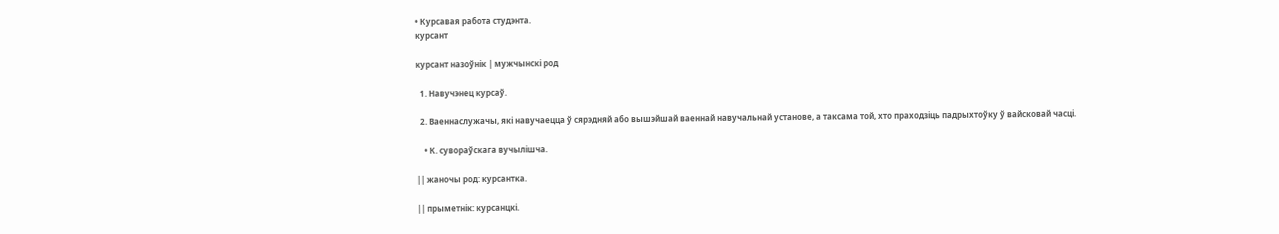• Курсавая работа студэнта.
курсант

курсант назоўнік | мужчынскі род

  1. Навучэнец курсаў.

  2. Ваеннаслужачы, які навучаецца ў сярэдняй або вышэйшай ваеннай навучальнай установе, а таксама той, хто праходзіць падрыхтоўку ў вайсковай часці.

    • К. сувораўскага вучылішча.

|| жаночы род: курсантка.

|| прыметнік: курсанцкі.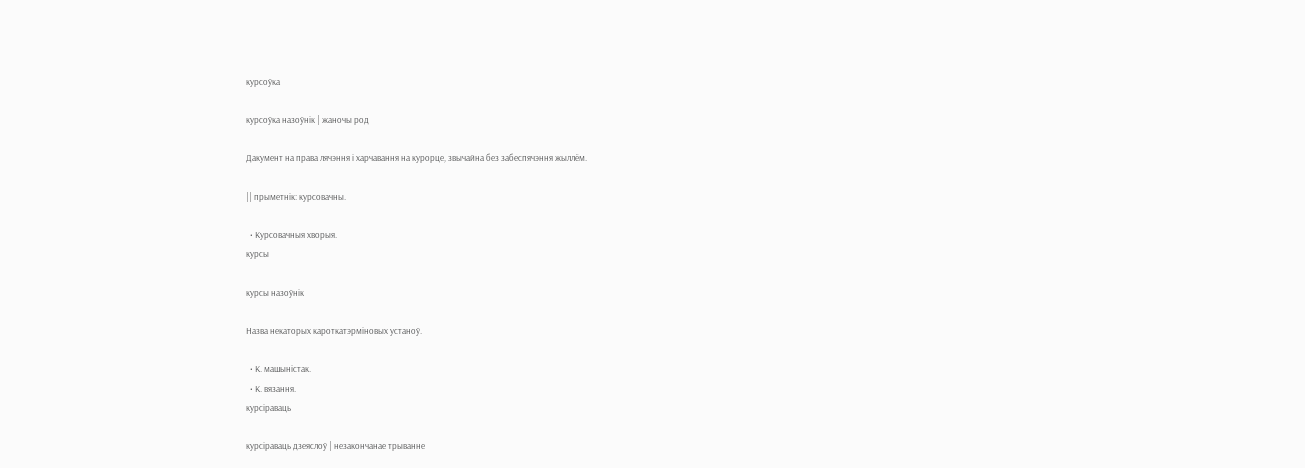курсоўка

курсоўка назоўнік | жаночы род

Дакумент на права лячэння і харчавання на курорце, звычайна без забеспячэння жыллём.

|| прыметнік: курсовачны.

  • Курсовачныя хворыя.
курсы

курсы назоўнік

Назва некаторых кароткатэрміновых устаноў.

  • К. машыністак.
  • К. вязання.
курсіраваць

курсіраваць дзеяслоў | незакончанае трыванне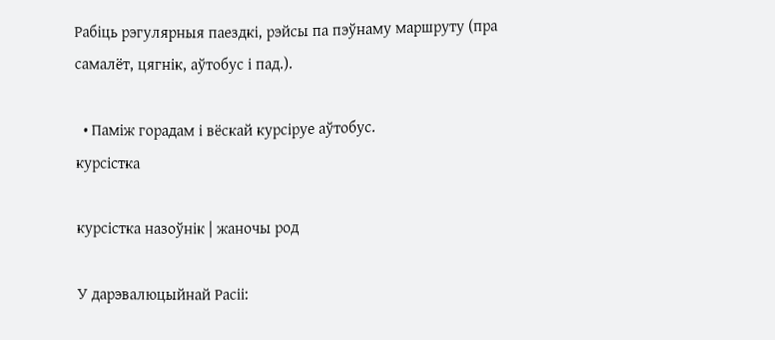Рабіць рэгулярныя паездкі, рэйсы па пэўнаму маршруту (пра самалёт, цягнік, аўтобус і пад.).

  • Паміж горадам і вёскай курсіруе аўтобус.
курсістка

курсістка назоўнік | жаночы род

У дарэвалюцыйнай Расіі: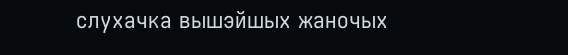слухачка вышэйшых жаночых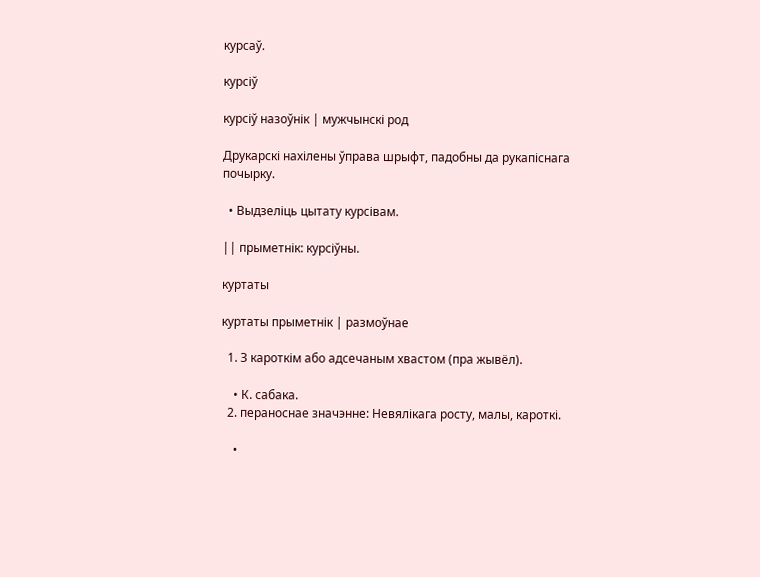курсаў.

курсіў

курсіў назоўнік | мужчынскі род

Друкарскі нахілены ўправа шрыфт, падобны да рукапіснага почырку.

  • Выдзеліць цытату курсівам.

|| прыметнік: курсіўны.

куртаты

куртаты прыметнік | размоўнае

  1. З кароткім або адсечаным хвастом (пра жывёл).

    • К. сабака.
  2. пераноснае значэнне: Невялікага росту, малы, кароткі.

    •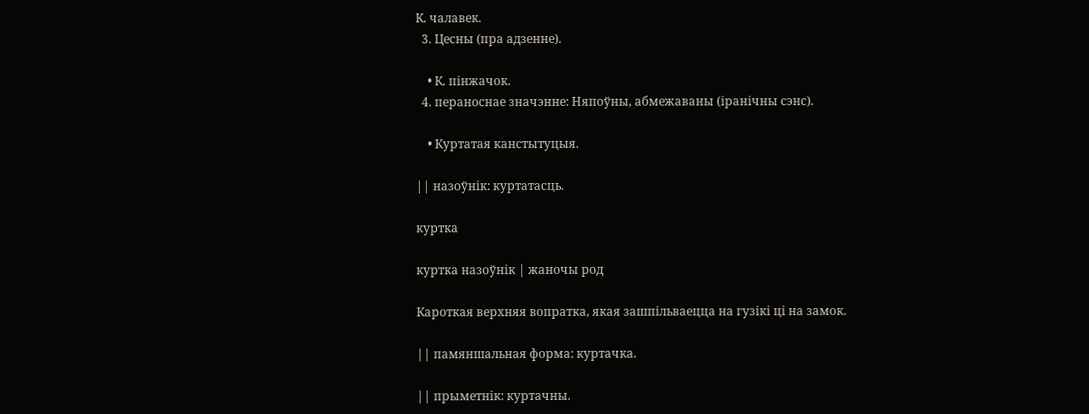К. чалавек.
  3. Цесны (пра адзенне).

    • К. пінжачок.
  4. пераноснае значэнне: Няпоўны, абмежаваны (іранічны сэнс).

    • Куртатая канстытуцыя.

|| назоўнік: куртатасць.

куртка

куртка назоўнік | жаночы род

Кароткая верхняя вопратка, якая зашпільваецца на гузікі ці на замок.

|| памяншальная форма: куртачка.

|| прыметнік: куртачны.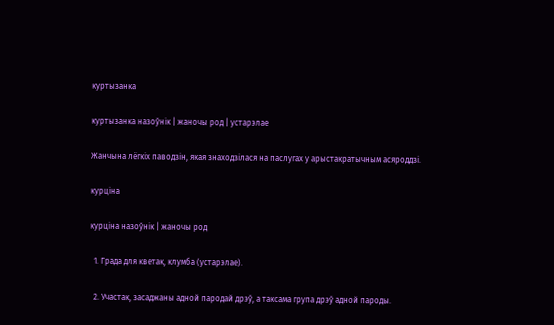куртызанка

куртызанка назоўнік | жаночы род | устарэлае

Жанчына лёгкіх паводзін, якая знаходзілася на паслугах у арыстакратычным асяроддзі.

курціна

курціна назоўнік | жаночы род

  1. Града для кветак, клумба (устарэлае).

  2. Участак, засаджаны адной пародай дрэў, а таксама група дрэў адной пароды.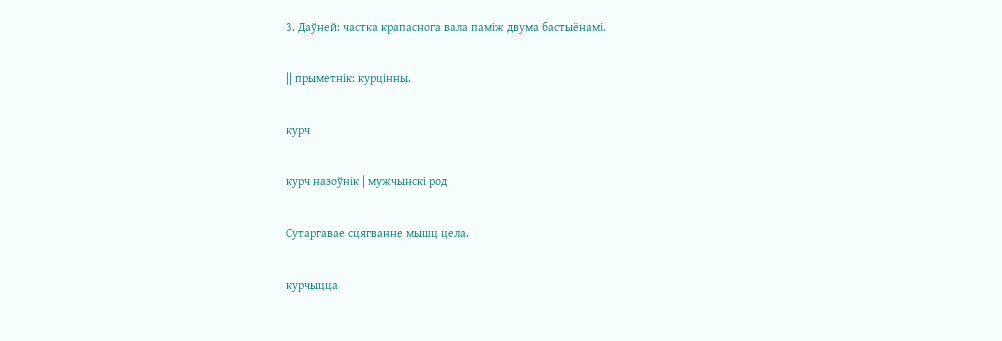3. Даўней: частка крапаснога вала паміж двума бастыёнамі.

|| прыметнік: курцінны.

курч

курч назоўнік | мужчынскі род

Сутаргавае сцягванне мышц цела.

курчыцца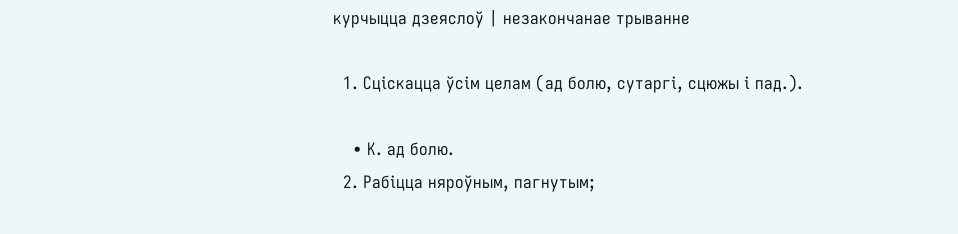курчыцца дзеяслоў | незакончанае трыванне

  1. Сціскацца ўсім целам (ад болю, сутаргі, сцюжы і пад.).

    • К. ад болю.
  2. Рабіцца няроўным, пагнутым;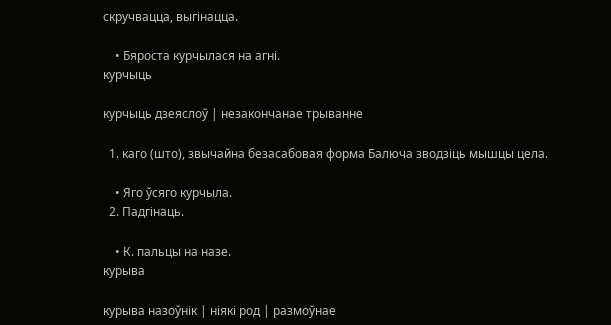скручвацца, выгінацца.

    • Бяроста курчылася на агні.
курчыць

курчыць дзеяслоў | незакончанае трыванне

  1. каго (што), звычайна безасабовая форма Балюча зводзіць мышцы цела.

    • Яго ўсяго курчыла.
  2. Падгінаць.

    • К. пальцы на назе.
курыва

курыва назоўнік | ніякі род | размоўнае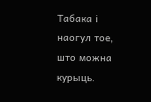Табака і наогул тое, што можна курыць.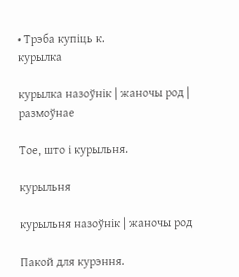• Трэба купіць к.
курылка

курылка назоўнік | жаночы род | размоўнае

Тое, што і курыльня.

курыльня

курыльня назоўнік | жаночы род

Пакой для курэння.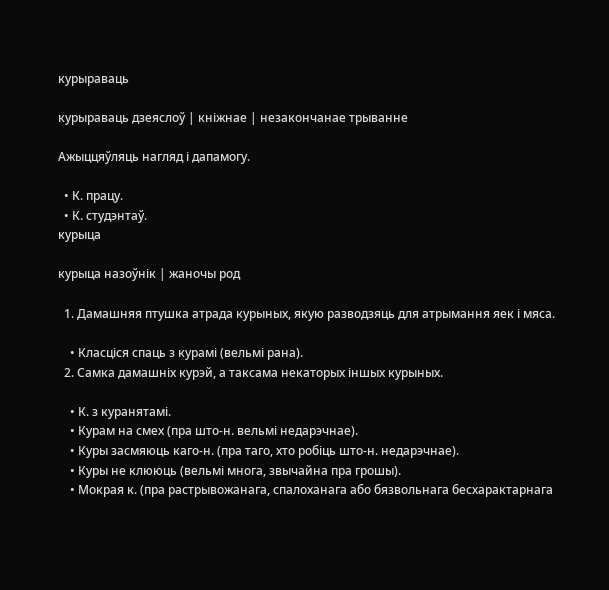курыраваць

курыраваць дзеяслоў | кніжнае | незакончанае трыванне

Ажыццяўляць нагляд і дапамогу.

  • К. працу.
  • К. студэнтаў.
курыца

курыца назоўнік | жаночы род

  1. Дамашняя птушка атрада курыных, якую разводзяць для атрымання яек і мяса.

    • Класціся спаць з курамі (вельмі рана).
  2. Самка дамашніх курэй, а таксама некаторых іншых курыных.

    • К. з куранятамі.
    • Курам на смех (пра што-н. вельмі недарэчнае).
    • Куры засмяюць каго-н. (пра таго, хто робіць што-н. недарэчнае).
    • Куры не клююць (вельмі многа, звычайна пра грошы).
    • Мокрая к. (пра растрывожанага, спалоханага або бязвольнага бесхарактарнага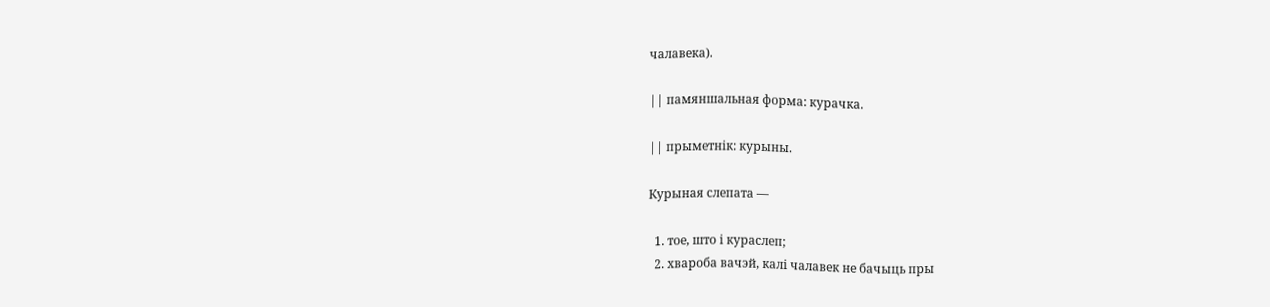чалавека).

|| памяншальная форма: курачка.

|| прыметнік: курыны.

Курыная слепата —

  1. тое, што і кураслеп;
  2. хвароба вачэй, калі чалавек не бачыць пры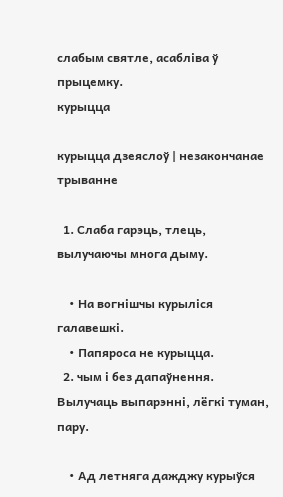слабым святле, асабліва ў прыцемку.
курыцца

курыцца дзеяслоў | незакончанае трыванне

  1. Слаба гарэць, тлець, вылучаючы многа дыму.

    • На вогнішчы курыліся галавешкі.
    • Папяроса не курыцца.
  2. чым і без дапаўнення. Вылучаць выпарэнні, лёгкі туман, пару.

    • Ад летняга дажджу курыўся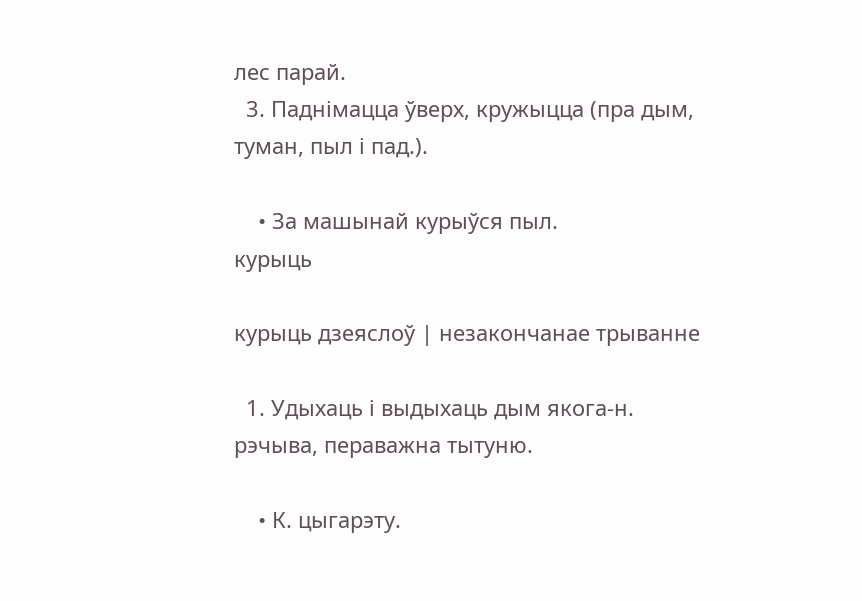лес парай.
  3. Паднімацца ўверх, кружыцца (пра дым, туман, пыл і пад.).

    • За машынай курыўся пыл.
курыць

курыць дзеяслоў | незакончанае трыванне

  1. Удыхаць і выдыхаць дым якога-н. рэчыва, пераважна тытуню.

    • К. цыгарэту.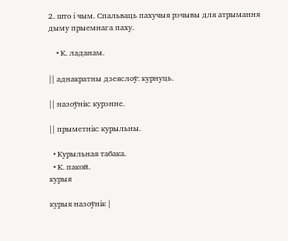2. што і чым. Спальваць пахучыя рэчывы для атрымання дыму прыемнага паху.

    • К. ладанам.

|| аднакратны дзеяслоў: курнуць.

|| назоўнік: курэнне.

|| прыметнік: курыльны.

  • Курыльная табака.
  • К. пакой.
курыя

курыя назоўнік |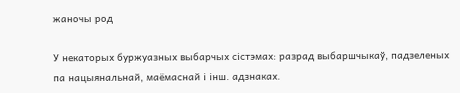жаночы род

У некаторых буржуазных выбарчых сістэмах: разрад выбаршчыкаў, падзеленых па нацыянальнай, маёмаснай і інш. адзнаках.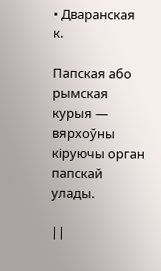• Дваранская к.

Папская або рымская курыя — вярхоўны кіруючы орган папскай улады.

||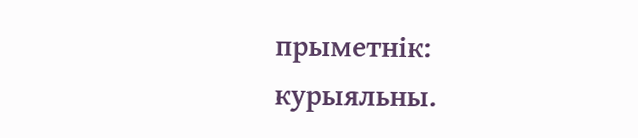прыметнік: курыяльны.